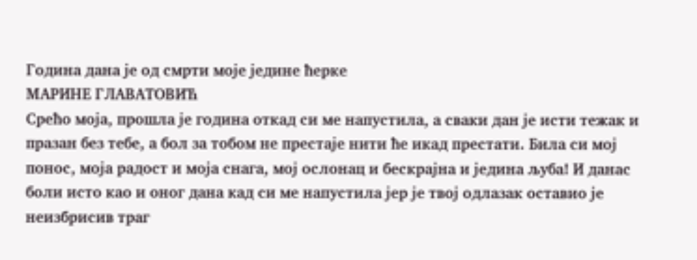Година дана је од смрти моје једине ћерке
МАРИНЕ ГЛАВАТОВИЋ
Срећо моја, прошла је година откад си ме напустила, а сваки дан је исти тежак и празан без тебе, а бол за тобом не престаје нити ће икад престати. Била си мој понос, моја радост и моја снага, мој ослонац и бескрајна и једина љуба! И данас боли исто као и оног дана кад си ме напустила јер је твој одлазак оставио је неизбрисив траг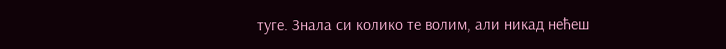туге. Знала си колико те волим, али никад нећеш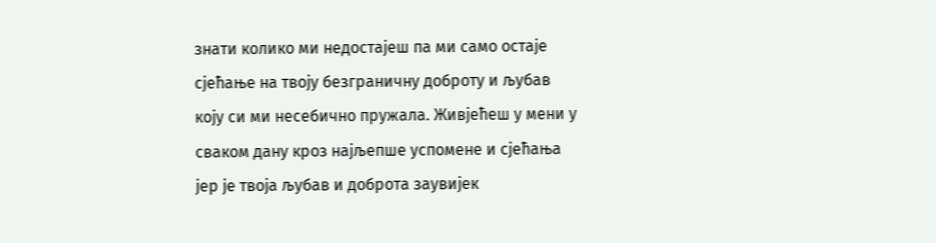знати колико ми недостајеш па ми само остаје сјећање на твоју безграничну доброту и љубав коју си ми несебично пружала. Живјећеш у мени у сваком дану кроз најљепше успомене и сјећања јер је твоја љубав и доброта заувијек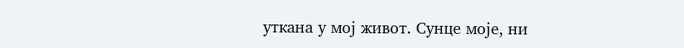уткана у мој живот. Сунце моје, ни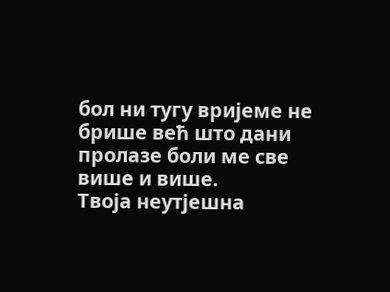бол ни тугу вријеме не брише већ што дани пролазе боли ме све више и више.
Твоја неутјешна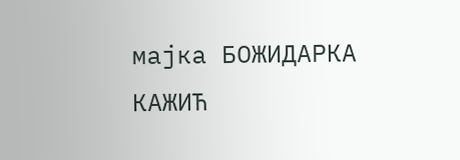мајка БОЖИДАРКА КАЖИЋ